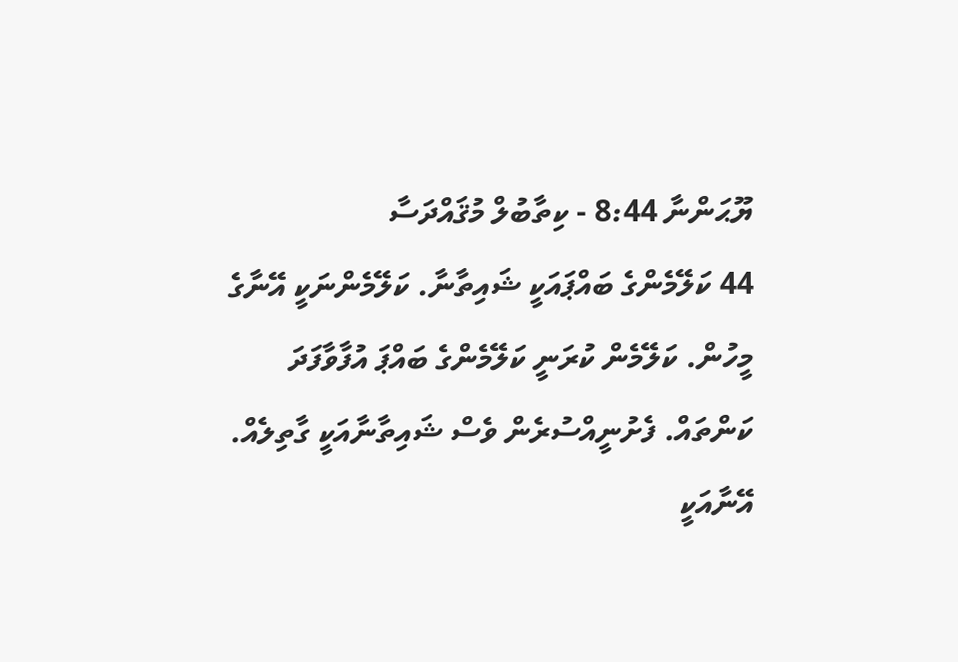ޔޫޙަންނާ 8:44 - ކިތާބުލް މުޤައްދަސާ
44 ކަލޭމެންގެ ބައްޕައަކީ ޝައިތާނާ. ކަލޭމެންނަކީ އޭނާގެ މީހުން. ކަލޭމެން ކުރަނީ ކަލޭމެންގެ ބައްޕަ އުފާވާފަދަ ކަންތައް. ފެށުނީއްސުރެން ވެސް ޝައިތާނާއަކީ ގާތިލެއް. އޭނާއަކީ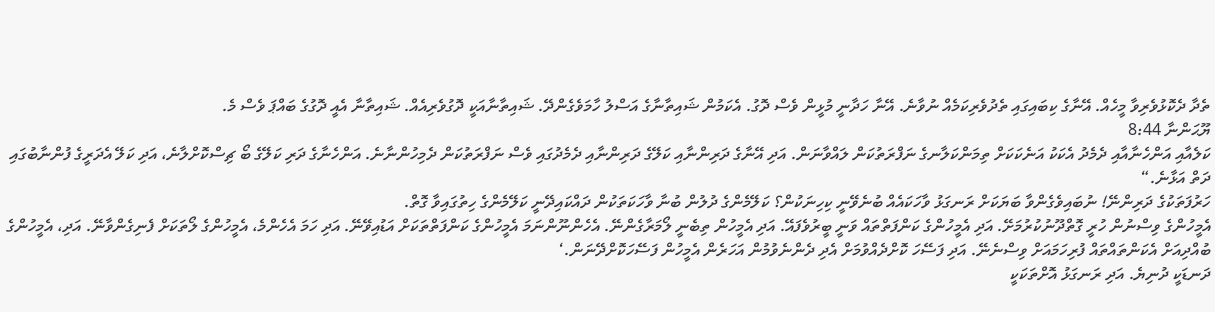ތެދާ ދެކޮޅުވެރިވާ މީހެއް. އޭނާގެ ކިބައިގައި ތެދުވެރިކަމެއް ނުވާނެ. އޭނާ ހަދާނީ މުޅީން ވެސް ދޮގު. އެކަމުން ޝައިތާނާގެ އަސްލު ހާމަވެގެންދޭ. ޝައިތާނާއަކީ ދޮގުވެރިއެއް. ޝައިތާނާ އެއީ ދޮގުގެ ބައްޕަ ވެސް މެ.
ޔޫޙަންނާ 8:44
ކަލެއާއި އަންހެނާއާއި ދެމެދު އެކަކު އަނެކަކަށް ތިމަންކަލާނގެ ނަފްރަތުކަން ލައްވާނަން. އަދި އޭނާގެ ދަރިންނާއި ކަލޭގެ ދަރިންނާއި ދެމެދުގައި ވެސް ނަފްރަތުކަން ދެމިހުންނާނެ. އަންހެނާގެ ދަރި ކަލޭގެ ބޯ ޗިސްކޮށްލާނެ، އަދި ކަލޭ އެދަރީގެ ފުންނާބުގައި ދަތް އަޅާނެ.“
ހަރުފަތަކުގެ ދަރިންނޭ! ނުބައިވެގެންވާ ބަޔަކަށް ރަނގަޅު ވާހަކައެއް ބުނެވޭނީ ކިހިނަކުން؟ ކަލޭމެންގެ ދުލުން ބުނާ ވާހަކަތަކުން ދައްކައިދޭނީ ކަލޭމެންގެ ހިތުގައިވާ ގޮތް.
އެމީހުންގެ ވިސްނުން ހުރީ ގޮތްދޫނުކުރުމަށޭ. އަދި އެމީހުންގެ ކަންފަތްތައް ވަނީ ބީރުވެފައޭ. އަދި އެމީހުން ތިބެނީ ލޯމަރާގެންނޭ. އެހެންނޫންނަމަ އެމީހުންގެ ކަންފަތްތަކަށް އަޑުއިވޭނޭ. އަދި ހަމަ އެހެންމެ، އެމީހުންގެ ލޯތަކަށް ފެނިގެންވާނޭ. އަދި، އެމީހުންގެ ބުއްދިއަށް އެކަންތައްތައް ފުރިހަމައަށް ވިސްނެނޭ. އަދި ފަސޭހަ ކޮށްދެއްވުމަށް އެދި ދެންނެވުމުން އަހަރެން އެމީހުން ފަސޭހަކޮށްދޭނަން.‘
ދަނޑަކީ ދުނިޔެ. އަދި ރަނގަޅު އޮށްތަކަކީ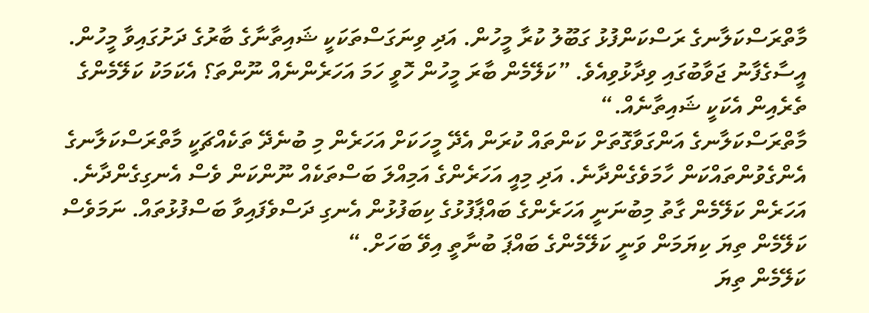މާތްރަސްކަލާނގެ ރަސްކަންފުޅު ގަބޫލު ކުރާ މީހުން. އަދި ވިނަގަސްތަކަކީ ޝައިތާނާގެ ބާރުގެ ދަށުގައިވާ މީހުން.
އީސާގެފާނު ޖަވާބުގައި ވިދާޅުވިއެވެ. ”ކަލޭމެން ބާރަ މީހުން ހޮވީ ހަމަ އަހަރެންނެއް ނޫންތަ؟ އެކަމަކު ކަލޭމެންގެ ތެރެއިން އެކަކީ ޝައިތާނެއް.“
މާތްރަސްކަލާނގެ އަންގަވާގޮތަށް ކަންތައް ކުރަން އެދޭ މީހަކަށް އަހަރެން މި ބުނެދޭ ތަކެއްޗަކީ މާތްރަސްކަލާނގެ އެންގެވުންތައްކަން ހާމަވެގެންދާނެ. އަދި މިއީ އަހަރެންގެ އަމިއްލަ ބަސްތަކެއް ނޫންކަން ވެސް އެނގިގެންދާނެ.
އަހަރެން ކަލޭމެން ގާތު މިބުނަނީ އަހަރެންގެ ބައްޕާފުޅުގެ ކިބަފުޅުން އެނގި ދަސްވެފައިވާ ބަސްފުޅުތައް. ނަމަވެސް ކަލޭމެން ތިޔަ ކިޔަމަން ވަނީ ކަލޭމެންގެ ބައްޕަ ބުނާތީ އިވޭ ބަހަށް.“
ކަލޭމެން ތިޔަ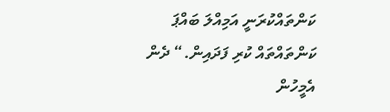ކަންތައްކުރަނީ އަމިއްލަ ބައްޕަ ކަންތައްތައް ކުރި ފަދައިން.“ ދެން އެމީހުން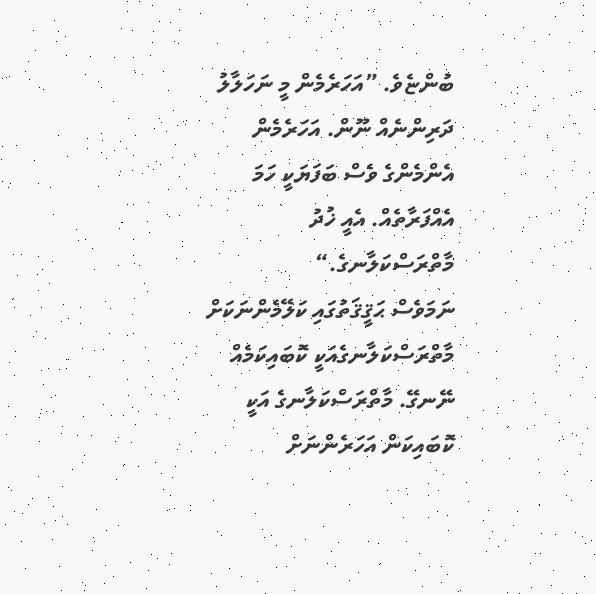ބުންޏެވެ. ”އަހަރެމެން މީ ނަހަލާލު ދަރިންނެއް ނޫން. އަހަރެމެން އެންމެންގެ ވެސް ބަފަޔަކީ ހަމަ އެއްފަރާތެއް. އެއީ ޚުދު މާތްރަސްކަލާނގެ.“
ނަމަވެސް ޙަޤީޤަތުގައި ކަލޭމެންނަކަށް މާތްރަސްކަލާނގެއަކީ ކޮބައިކަމެއް ނޭނގޭ. މާތްރަސްކަލާނގެ އަކީ ކޮބައިކަން އަހަރެންނަށް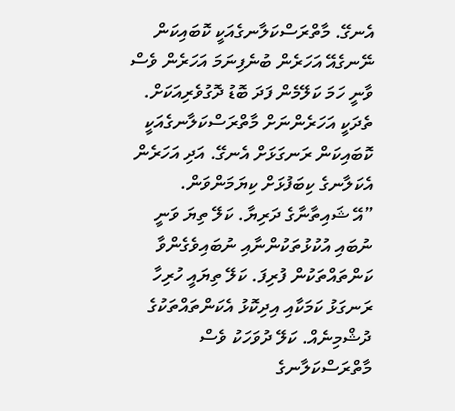އެނގޭ. މާތްރަސްކަލާނގެއަކީ ކޮބައިކަން ނޭނގެއޭ އަހަރެން ބުނެފިނަމަ އަހަރެން ވެސް ވާނީ ހަމަ ކަލޭމެން ފަދަ ބޮޑު ދޮގުވެރިއަކަށް. ތެދަކީ އަހަރެންނަށް މާތްރަސްކަލާނގެއަކީ ކޮބައިކަން ރަނގަޅަށް އެނގޭ. އަދި އަހަރެން އެކަލާނގެ ކިބަފުޅަށް ކިޔަމަންވަން.
”އޭ ޝައިތާނާގެ ދަރިޔާ. ކަލޭ ތިޔަ ވަނީ ނުބައި އުކުޅުތަކުންނާއި ނުބައިވެގެންވާ ކަންތައްތަކުން ފުރިފަ. ކަލޭ ތިޔައީ ހުރިހާ ރަނގަޅު ކަމަކާއި އިދިކޮޅު އެކަންތައްތަކުގެ ދުޝްމިނެއް. ކަލޭ ދުވަހަކު ވެސް މާތްރަސްކަލާނގެ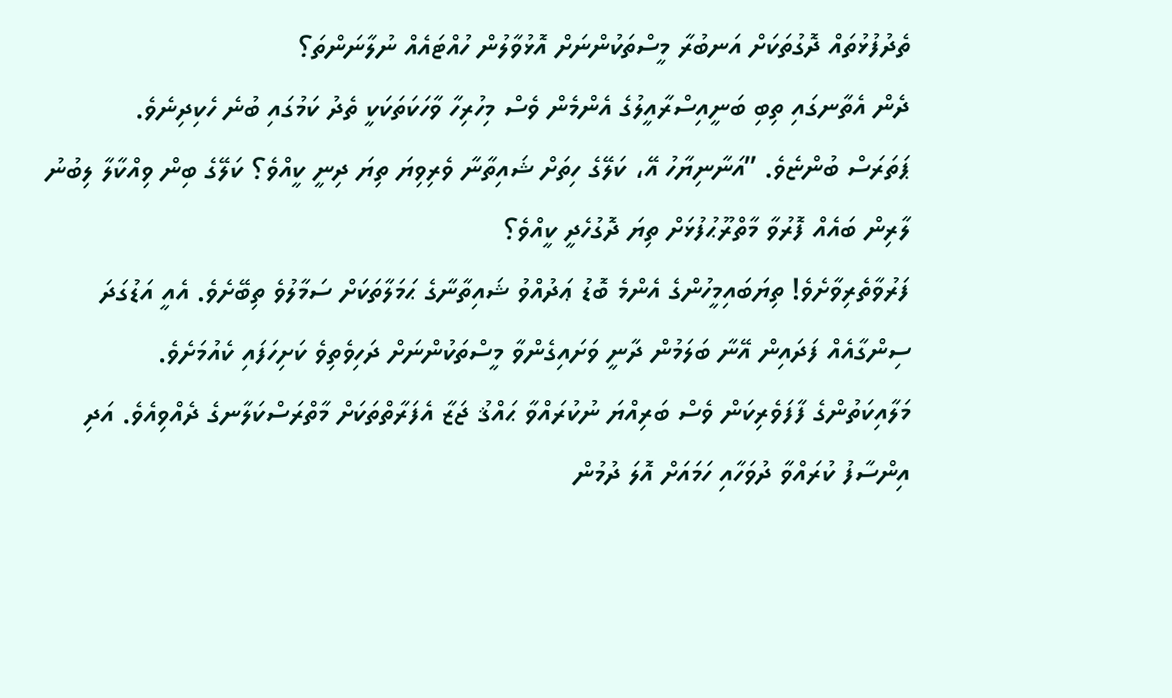ތެދުފުޅުތައް ދޮގުތަކަށް އަނބުރާ މީސްތަކުންނަށް އޮޅުވާލުން ހުއްޓައެއް ނުލާނަންތަ؟
ދެން އެތާނގައި ތިބި ބަނީއިސްރާއީލުގެ އެންމެން ވެސް މިހުރިހާ ވާހަކަތަކަކީ ތެދު ކަމުގައި ބުނެ ހެކިދިނެވެ.
ޕަތަރަސް ބުންޏެވެ. ”އަނާނިޔާހު އޭ، ކަލޭގެ ހިތަށް ޝައިތާނާ ވެރިވިޔަ ތިޔަ ދިނީ ކީއްވެ؟ ކަލޭގެ ބިން ވިއްކާލާ ލިބުނު ލާރިން ބައެއް ފޮރުވާ މާތްރޫޙުފުޅަށް ތިޔަ ދޮގުހެދީ ކީއްވެ؟
ފަރުވާތެރިވާށެވެ! ތިޔަބައިމީހުންގެ އެންމެ ބޮޑު ޢަދުއްވު ޝައިތާނާގެ ޙަމަލާތަކަށް ސަމާލުވެ ތިބޭށެވެ. އެއީ އަޑުގަދަ ސިންގާއެއް ފަދައިން އޭނާ ބަލަމުން ދާނީ ވަށައިގެންވާ މީސްތަކުންނަށް ދަހިވެތިވެ ކަށިހަފައި ކެއުމަށެވެ.
މަލާއިކަތުންގެ ފާފަވެރިކަން ވެސް ބަރިއްޔަ ނުކުރައްވާ ޙައްޤު ޖަޒާ އެފަރާތްތަކަށް މާތްރަސްކަލާނގެ ދެއްވިއެވެ. އަދި އިންސާފު ކުރައްވާ ދުވަހާއި ހަމައަށް އޮލަ ދުމުން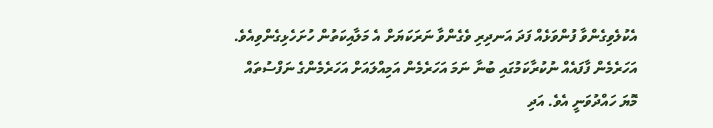އެކުލެވިގެންވާ ފުންވަޅެއް ފަދަ އަނދިރި ވެގެންވާ ނަރަކަޔަށް އެ މަލާއިކަތުން ހުށަހެޅިގެންވިއެވެ.
އަހަރެމެން ފާފައެއް ނުކުރާކަމުގައި ބުނާ ނަމަ އަހަރެމެން އަމިއްލައަށް އަހަރެމެންގެ ނަފްސުތައް މޮޔަ ހައްދުވަނީ އެވެ. އަދި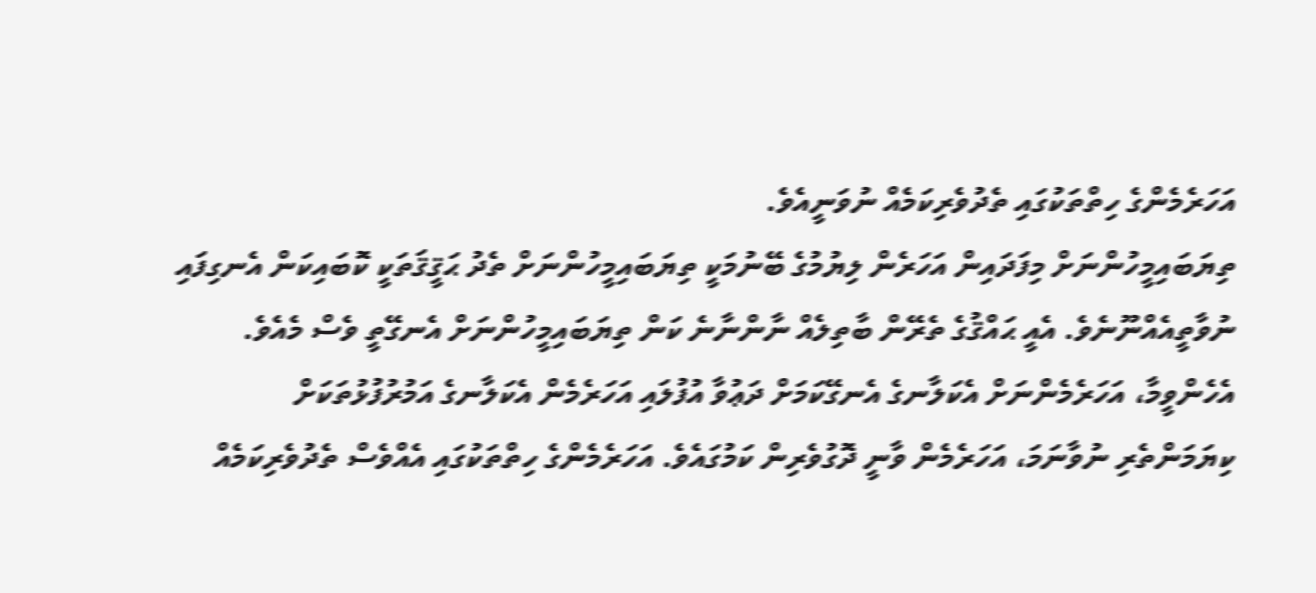އަހަރެމެންގެ ހިތްތަކުގައި ތެދުވެރިކަމެއް ނުވަނީއެވެ.
ތިޔަބައިމީހުންނަށް މިފަދައިން އަހަރެން ލިޔުމުގެ ބޭނުމަކީ ތިޔަބައިމީހުންނަށް ތެދު ޙަޤީޤަތަކީ ކޮބައިކަން އެނގިފައި ނުވާތީއެއްނޫނެވެ. އެއީ ޙައްޤުގެ ތެރޭން ބާތިލެއް ނާންނާނެ ކަން ތިޔަބައިމީހުންނަށް އެނގޭތީ ވެސް މެއެވެ.
އެހެންވީމާ، އަހަރެމެންނަށް އެކަލާނގެ އެނގޭކަމަށް ދަޢުވާ އުފުލައި އަހަރެމެން އެކަލާނގެ އަމުރުފުޅުތަކަށް ކިޔަމަންތެރި ނުވާނަމަ، އަހަރެމެން ވާނީ ދޮގުވެރިން ކަމުގައެވެ. އަހަރެމެންގެ ހިތްތަކުގައި އެއްވެސް ތެދުވެރިކަމެއް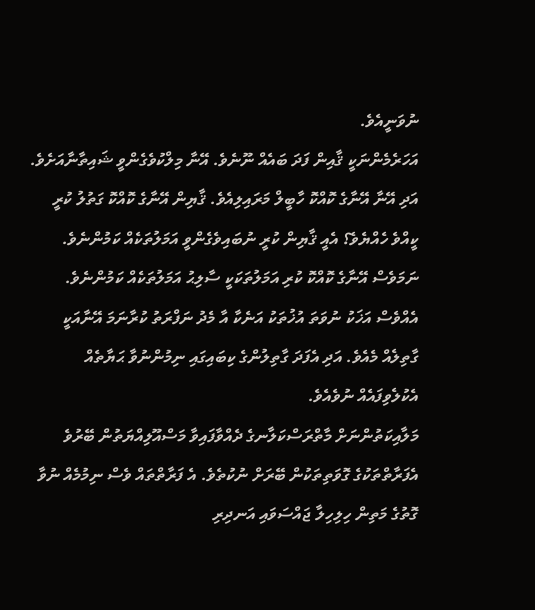ނުވަނީއެވެ.
އަހަރެމެންނަކީ ޤާއިން ފަދަ ބައެއް ނޫނެވެ. އޭނާ މިލްކުވެގެންވީ ޝައިތާނާއަށެވެ. އަދި އޭނާ އޭނާގެ ކޮއްކޮ ހާބީލް މަރައިލިއެވެ. ޤާޔިން އޭނާގެ ކޮއްކޮ ގަތުލު ކުރީ ކީއްވެ ހެއްޔެވެ؟ އެއީ ޤާޔިން ކުރީ ނުބައިވެގެންވީ އަމަލުތަކެއް ކަމުންނެވެ. ނަމަވެސް އޭނާގެ ކޮއްކޮ ކުރި އަމަލުތަކަކީ ސާލިޙު އަމަލުތަކެއް ކަމުންނެވެ.
އެއްވެސް އަޚަކު ނުވަތަ އުޚުތަކު އަނެކާ އާ މެދު ނަފްރަތު ކުރާނަމަ އޭނާއަކީ ގާތިލެއް މެއެވެ. އަދި އެފަދަ ގާތިލުންގެ ކިބައިގައި ނިމުންނުވާ ޙަޔާތެއް އެކުލެވިފައެއް ނުވެއެވެ.
މަލާއިކަތުންނަށް މާތްރަސްކަލާނގެ ދެއްވާފައިވާ މަސްއޫލިއްޔަތުން ބޭރުވެ އެފަރާތްތަކުގެ ގޮވަތިތަކުން ބޭރަށް ނުކުތެވެ. އެ ފަރާތްތައް ވެސް ނިމުމެއް ނުވާ ގޮތުގެ މަތިން ހިލިހިލާ ޖައްސަވައި އަނދިރި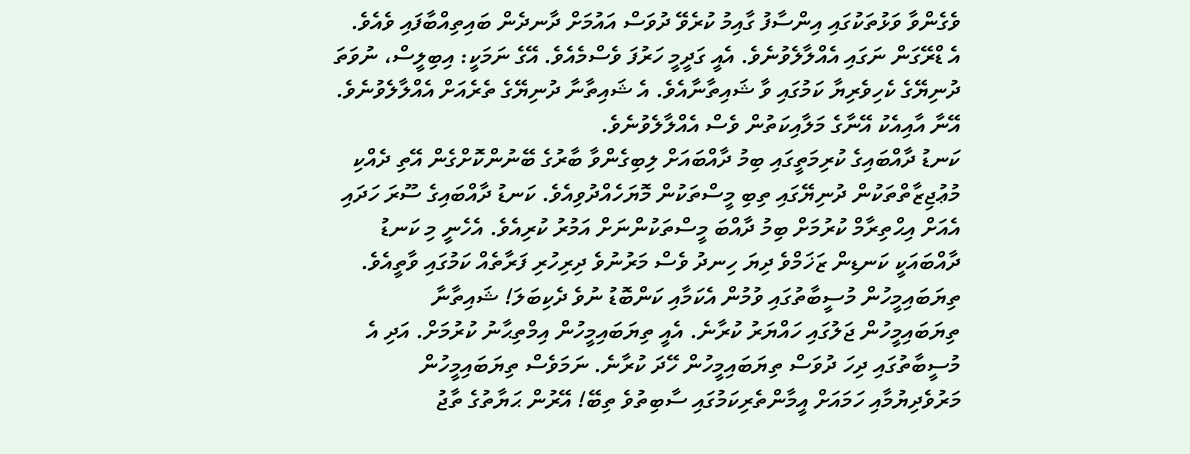ވެގެންވާ ވަޅުތަކުގައި އިންސާފު ގާއިމު ކުރެވޭ ދުވަސް އައުމަށް ދާނދެން ބައިތިއްބާފައި ވެއެވެ.
އެ ޑްރޭގަން ނަގައި އެއްލާލެވުނެވެ. އެއީ ގަދީމީ ހަރުފަ ވެސްމެއެވެ. އޭގެ ނަމަކީ: އިބިލީސް، ނުވަތަ ދުނިޔޭގެ ކެހިވެރިޔާ ކަމުގައި ވާ ޝައިތާނާއެވެ. އެ ޝައިތާނާ ދުނިޔޭގެ ތެރެއަށް އެއްލާލެވުނެވެ. އޭނާ އާއިއެކު އޭނާގެ މަލާއިކަތުން ވެސް އެއްލާލެވުނެވެ.
ކަނޑު ދާއްބައިގެ ކުރިމަތީގައި ބިމު ދާއްބައަށް ލިބިގެންވާ ބާރުގެ ބޭނުންކޮށްގެން އޭތި ދެއްކި މުޢުޖިޒާތްތަކުން ދުނިޔޭގައި ތިބި މީސްތަކުން މޮޔަހެއްދުވިއެވެ. ކަނޑު ދާއްބައިގެ ސޫރަ ހަދައި އެއަށް އިޙްތިރާމް ކުރުމަށް ބިމު ދާއްބަ މީސްތަކުންނަށް އަމުރު ކުރިއެވެ. އެހެނީ މި ކަނޑު ދާއްބައަކީ ކަނޑިން ޒަޚަމްވެ ދިޔަ ހިނދު ވެސް މަރުނުވެ ދިރިހުރި ފަރާތެއް ކަމުގައި ވާތީއެވެ.
ތިޔަބައިމީހުން މުސީބާތުގައި ވުމުން އެކަމާއި ކަންބޮޑު ނުވެ ދެކިބަލަ! ޝައިތާނާ ތިޔަބައިމީހުން ޖަލުގައި ހައްޔަރު ކުރާނެ. އެއީ ތިޔަބައިމީހުން އިމްތިޙާނު ކުރުމަށް. އަދި އެ މުސީބާތުގައި ދިހަ ދުވަސް ތިޔަބައިމީހުން ހޭދަ ކުރާނެ. ނަމަވެސް ތިޔަބައިމީހުން މަރުވެދިޔުމާއި ހަމައަށް އީމާންތެރިކަމުގައި ސާބިތުވެ ތިބޭ! އޭރުން ޙަޔާތުގެ ތާޖު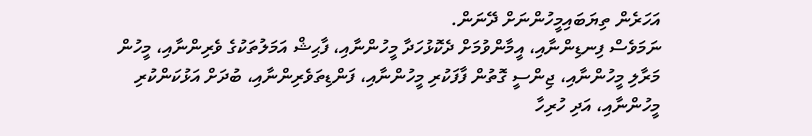އަހަރެން ތިޔަބައިމީހުންނަށް ދޭނަން.
ނަމަވެސް ފިނޑިންނާއި، އީމާންވުމަށް ދެކޮޅުހަދާ މީހުންނާއި، ފާޙިޝް އަމަލުތަކުގެ ވެރިންނާއި، މީހުން މަރާލި މީހުންނާއި، ޖިންސީ ގޮތުން ފާފަކުރި މީހުންނާއި، ފަންޑިތަވެރިންނާއި، ބުދަށް އަޅުކަންކުރި މީހުންނާއި، އަދި ހުރިހާ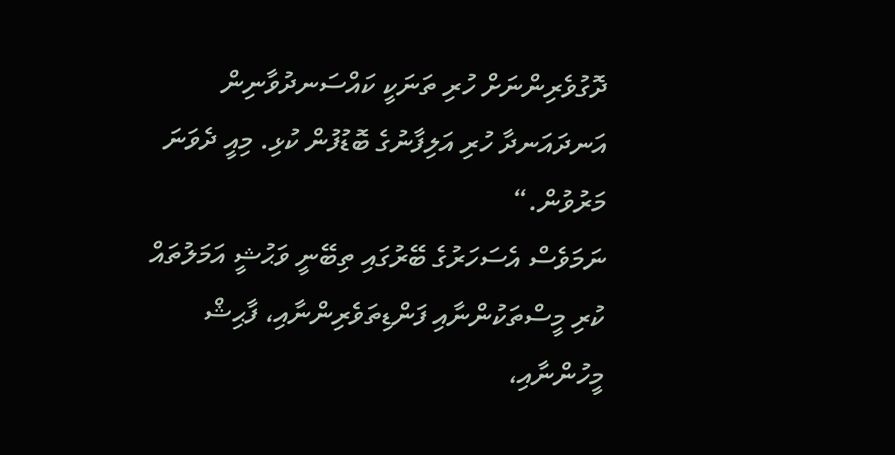ދޮގުވެރިންނަށް ހުރި ތަނަކީ ކައްސަނދުވާނިން އަނދައަނދާ ހުރި އަލިފާނުގެ ބޮޑުފުން ކުޅި. މިއީ ދެވަނަ މަރުވުން.“
ނަމަވެސް އެސަހަރުގެ ބޭރުގައި ތިބޭނީ ވަޙުޝީ އަމަލުތައް ކުރި މީސްތަކުންނާއި ފަންޑިތަވެރިންނާއި، ފާޙިޝް މީހުންނާއި،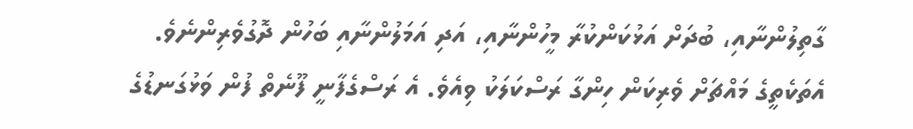ގާތިލުންނާއި، ބުދަށް އަޅުކަންކުރާ މީހުންނާއި، އަދި އަމަލުންނާއި ބަހުން ދޮގުވެރިންނެވެ.
އެތަކެތީގެ މައްޗަށް ވެރިކަން ހިންގާ ރަސްކަލަކު ވިއެވެ. އެ ރަސްގެފާނީ ފޫނެތް ފުން ވަޅުގަނޑުގެ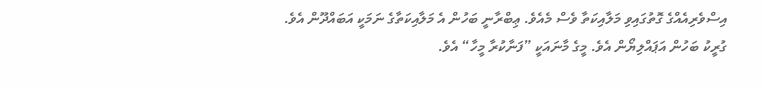އިސްވެރިއެއްގެ ގޮތުގައިވި މަލާއިކަތާ ވެސް މެއެވެ. ޢިބްރާނީ ބަހުން އެ މަލާއިކަތާގެ ނަމަކީ އަބައްދޫން އެވެ. ގުރީކު ބަހުން އަޕައްލިޔޯން އެވެ. މީގެ މާނައަކީ ”ފަނާކުރާ މީހާ“ އެވެ.